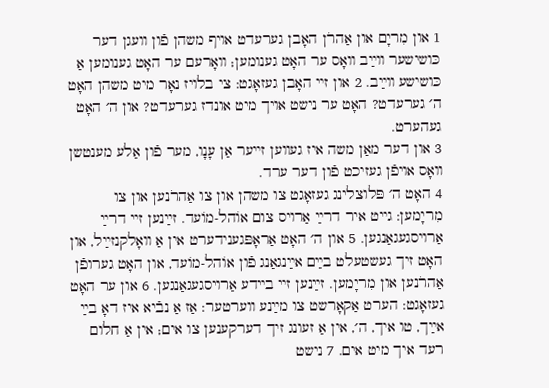1 און מִריָם און אַהרֹן האָבן גערעדט אױף משהן פֿון װעגן דער כּושישער װײַב װאָס ער האָט גענומען; װאָרעם ער האָט גענומען אַ כּושישע װײַב. 2 און זײ האָבן געזאָגט: צי בלױז נאָר מיט משהן האָט ה׳ גערעדט? האָט ער נישט אױך מיט אונדז גערעדט? און ה׳ האָט געהערט.
3 און דער מאַן משה איז געװען זײער אַן עָנָו, מער פֿון אַלע מענטשן װאָס אױפֿן געזיכט פֿון דער ערד.
4 האָט ה׳ פּלוצלינג געזאָגט צו משהן און צו אַהרֹנען און צו מִריָמען: גײט איר דרײַ אַרױס צום אוֹהל-מוֹעד. זײַנען זײ דרײַ אַרױסגעגאַנגען. 5 און ה׳ האָט אַראָפּגענידערט אין אַ װאָלקנזײַל, און האָט זיך געשטעלט בײַם אײַנגאַנג פֿון אוֹהל-מוֹעד, און האָט גערופֿן אַהרֹנען און מִריָמען. זײַנען זײ בײדע אַרױסגעגאַנגען. 6 און ער האָט געזאָגט: הערט אַקאָרשט צו מײַנע װערטער: אַז אַ נבֿיא איז דאָ בײַ אײַך, טו איך, ה׳, אין אַ זעונג זיך דערקענען צו אים; אין אַ חלום רעד איך מיט אים. 7 נישט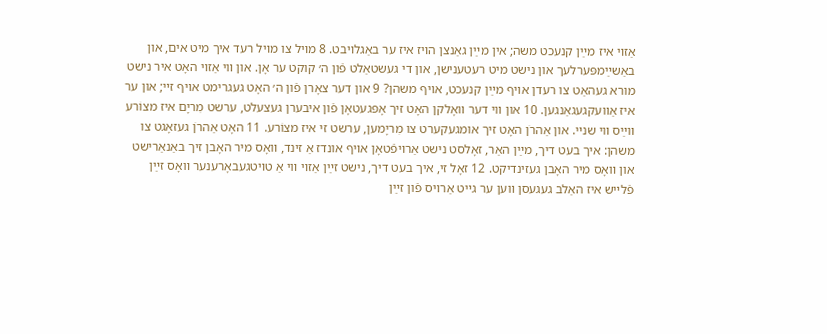אַזױ איז מײַן קנעכט משה; אין מײַן גאַנצן הױז איז ער באַגלױבט. 8 מױל צו מױל רעד איך מיט אים, און באַשײַמפּערלעך און נישט מיט רעטענישן, און די געשטאַלט פֿון ה׳ קוקט ער אָן. און װי אַזױ האָט איר נישט מורא געהאַט צו רעדן אױף מײַן קנעכט, אױף משהן? 9 און דער צאָרן פֿון ה׳ האָט געגרימט אױף זײ; און ער איז אַװעקגעגאַנגען. 10 און װי דער װאָלקן האָט זיך אָפּגעטאָן פֿון איבערן געצעלט, ערשט מִריָם איז מצוֹרע װײַס װי שנײ. און אַהרֹן האָט זיך אומגעקערט צו מִריָמען, ערשט זי איז מצוֹרע. 11 האָט אַהרֹן געזאָגט צו משהן: איך בעט דיך, מײַן האַר, זאָלסט נישט אַרױפֿטאָן אױף אונדז אַ זינד, װאָס מיר האָבן זיך באַנאַרישט און װאָס מיר האָבן געזינדיקט. 12 זאָל זי, איך בעט דיך, נישט זײַן אַזױ װי אַ טױטגעבאָרענער װאָס זײַן פֿלײש איז האַלב געגעסן װען ער גײט אַרױס פֿון זײַן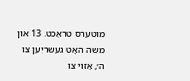מוטערס טראַכט. 13 און משה האָט געשריִען צו ה׳, אַזױ צו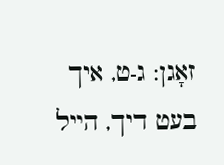זאָגן: ג-ט, איך בעט דיך, הײל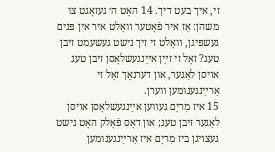זי, איך בעט דיך. 14 האָט ה׳ געזאָגט צו משהן: אַז איר פֿאָטער װאָלט איר אין פּנים געשפּיגן, װאָלט זי זיך נישט געשעמט זיבן טעג? זאָל זי זײַן אײַנגעשלאָסן זיבן טעג אױסן לאַגער, און דערנאָך זאָל זי אַרײַנגענומען װערן.
15 איז מִריָם געװען אײַנגעשלאָסן אױסן לאַגער זיבן טעג; און דאָס פֿאָלק האָט נישט געצױגן ביז מִריָם איז אַרײַנגענומען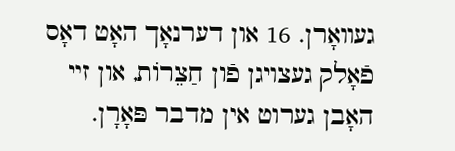געװאָרן. 16 און דערנאָך האָט דאָס פֿאָלק געצױגן פֿון חַצֵרוֹת, און זײ האָבן גערוט אין מדבר פּאָרָן.